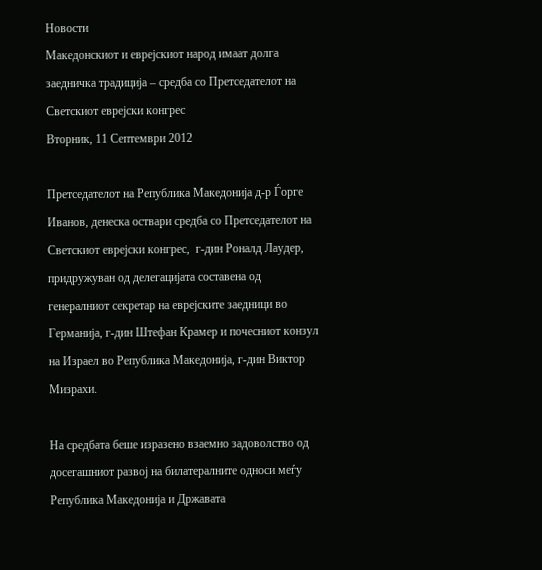Новости
Македонскиот и еврејскиот народ имаат долга заедничка традиција – средба со Претседателот на Светскиот еврејски конгрес
Вторник, 11 Септември 2012

Претседателот на Република Македонија д-р Ѓорге Иванов, денеска оствари средба со Претседателот на Светскиот еврејски конгрес,  г-дин Роналд Лаудер, придружуван од делегацијата составена од  генералниот секретар на еврејските заедници во Германија, г-дин Штефан Крамер и почесниот конзул на Израел во Република Македонија, г-дин Виктор Мизрахи.

На средбата беше изразено взаемно задоволство од досегашниот развој на билатералните односи меѓу Република Македонија и Државата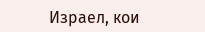Израел, кои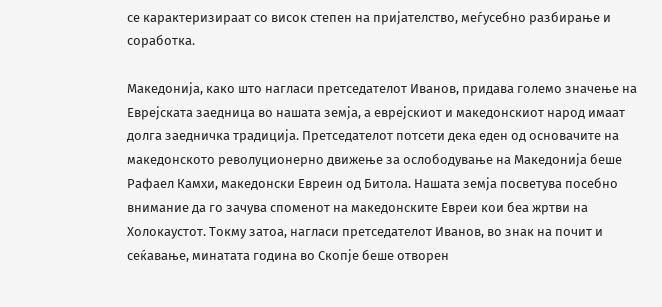се карактеризираат со висок степен на пријателство, меѓусебно разбирање и соработка.

Македонија, како што нагласи претседателот Иванов, придава големо значење на Еврејската заедница во нашата земја, а еврејскиот и македонскиот народ имаат долга заедничка традиција. Претседателот потсети дека еден од основачите на македонското револуционерно движење за ослободување на Македонија беше Рафаел Камхи, македонски Евреин од Битола. Нашата земја посветува посебно внимание да го зачува споменот на македонските Евреи кои беа жртви на Холокаустот. Токму затоа, нагласи претседателот Иванов, во знак на почит и сеќавање, минатата година во Скопје беше отворен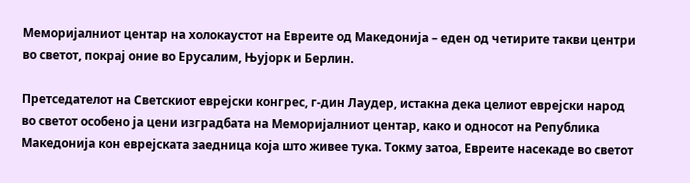Меморијалниот центар на холокаустот на Евреите од Македонија – еден од четирите такви центри во светот, покрај оние во Ерусалим, Њујорк и Берлин.

Претседателот на Светскиот еврејски конгрес, г-дин Лаудер, истакна дека целиот еврејски народ во светот особено ја цени изградбата на Меморијалниот центар, како и односот на Република Македонија кон еврејската заедница која што живее тука. Токму затоа, Евреите насекаде во светот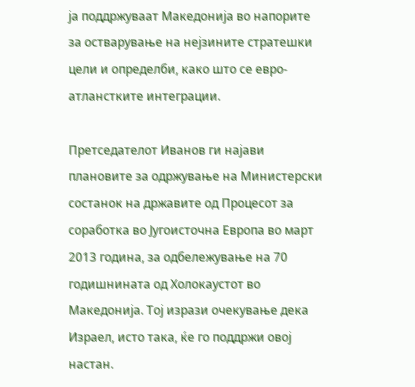ја поддржуваат Македонија во напорите за остварување на нејзините стратешки цели и определби, како што се евро-атланстките интеграции.

Претседателот Иванов ги најави плановите за одржување на Министерски состанок на државите од Процесот за соработка во Југоисточна Европа во март 2013 година, за одбележување на 70 годишнината од Холокаустот во Македонија. Тој изрази очекување дека Израел, исто така, ќе го поддржи овој настан.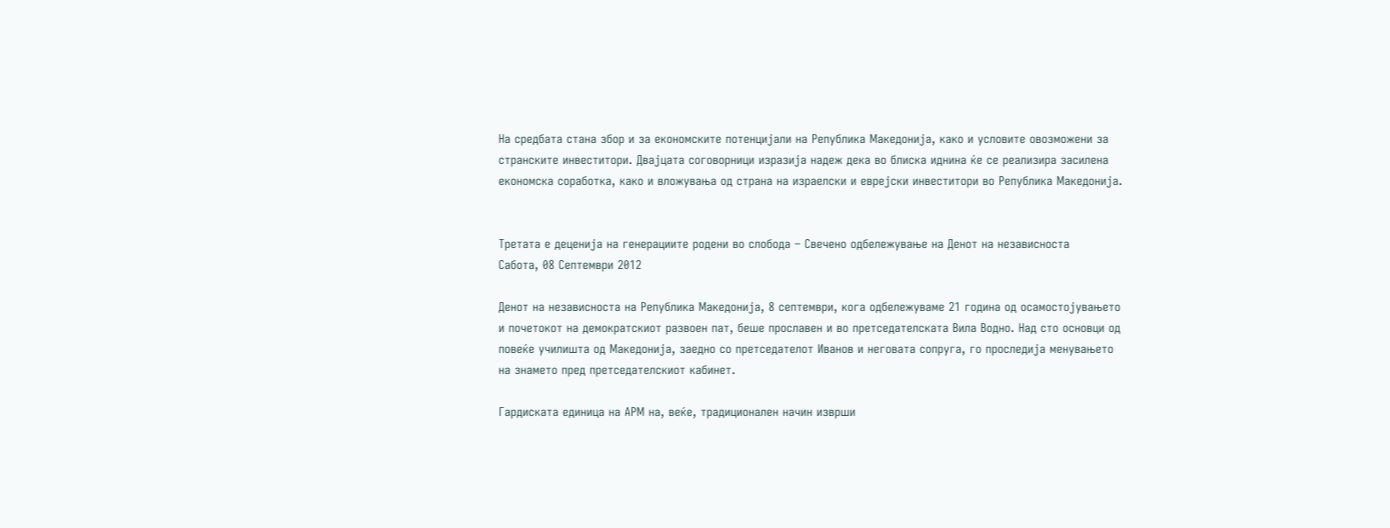На средбата стана збор и за економските потенцијали на Република Македонија, како и условите овозможени за странските инвеститори. Двајцата соговорници изразија надеж дека во блиска иднина ќе се реализира засилена економска соработка, како и вложувања од страна на израелски и еврејски инвеститори во Република Македонија.


Третата е деценија на генерациите родени во слобода – Свечено одбележување на Денот на независноста
Сабота, 08 Септември 2012

Денот на независноста на Република Македонија, 8 септември, кога одбележуваме 21 година од осамостојувањето и почетокот на демократскиот развоен пат, беше прославен и во претседателската Вила Водно. Над сто основци од повеќе училишта од Македонија, заедно со претседателот Иванов и неговата сопруга, го проследија менувањето на знамето пред претседателскиот кабинет.

Гардиската единица на АРМ на, веќе, традиционален начин изврши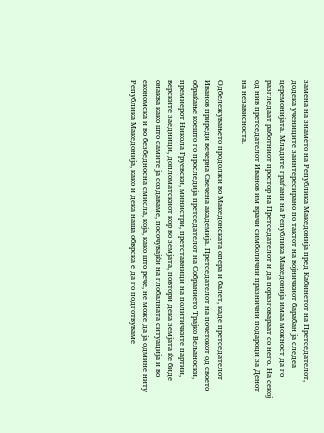замена на знамето на Република Македонија пред Кабинетот на Претседателот, додека учениците заинтересирано по тактот на војничкиот барабан ја следеа церемонијата. Младите граѓани на Република Македонија имаа можност да го разгледаат работниот простор на Претседателот и да поразговараат со него. На секој од нив претседателот Иванов им врачи симболични празнични подароци за Денот на независноста.

Одбележувањето продолжи во Македонската опера и балет, каде претседателот Иванов приреди вечерна Свечена академија. Претседателот на почетокот од своето обраќање коешто го проследија претседателот на Собранието Трајко Вељаноски, премиерот Никола Груевски, министри, претставници на политичките партии, верските заедници, допломатскиот кор во земјата, повтори дека земјата ќе биде онаква како што самите ја создаваме, посочувајќи на глобалната ситуација и во економска и во безбедносна смисла, која, како што рече, не може да ја одмине ниту Република Македонија, како и дека наша обврска е да го подготвуваме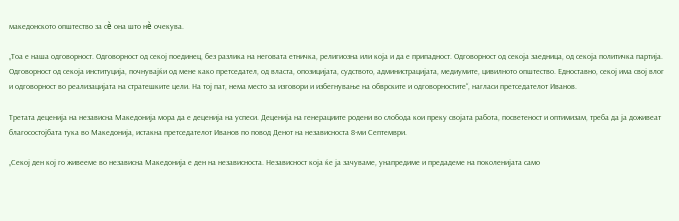македонското општество за сè она што нè очекува.

„Тоа е наша одговорност. Одговорност од секој поединец, без разлика на неговата етничка, религиозна или која и да е припадност. Одговорност од секоја заедница, од секоја политичка партија. Одговорност од секоја институција, почнувајќи од мене како претседател, од власта, опозицијата, судството, администрацијата, медиумите, цивилното општество. Едноставно, секој има свој влог и одговорност во реализацијата на стратешките цели. На тој пат, нема место за изговори и избегнување на обврските и одговорностите“, нагласи претседателот Иванов.

Третата деценија на независна Македонија мора да е деценија на успеси. Деценија на генерациите родени во слобода кои преку својата работа, посветеност и оптимизам, треба да ја доживеат благосостојбата тука во Македонија, истакна претседателот Иванов по повод Денот на независноста 8-ми Септември.

„Секој ден кој го живееме во независна Македонија е ден на независноста. Независност која ќе ја зачуваме, унапредиме и предадеме на поколенијата само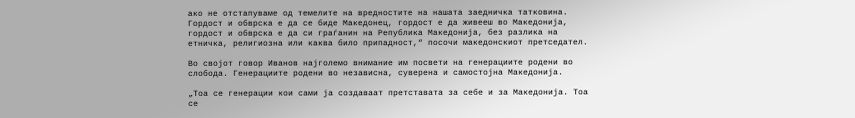ако не отстапуваме од темелите на вредностите на нашата заедничка татковина. Гордост и обврска е да се биде Македонец, гордост е да живееш во Македонија, гордост и обврска е да си граѓанин на Република Македонија, без разлика на етничка, религиозна или каква било припадност,“ посочи македонскиот претседател.

Во својот говор Иванов најголемо внимание им посвети на генерациите родени во слобода. Генерациите родени во независна, суверена и самостојна Македонија.

„Тоа се генерации кои сами ја создаваат претставата за себе и за Македонија. Тоа се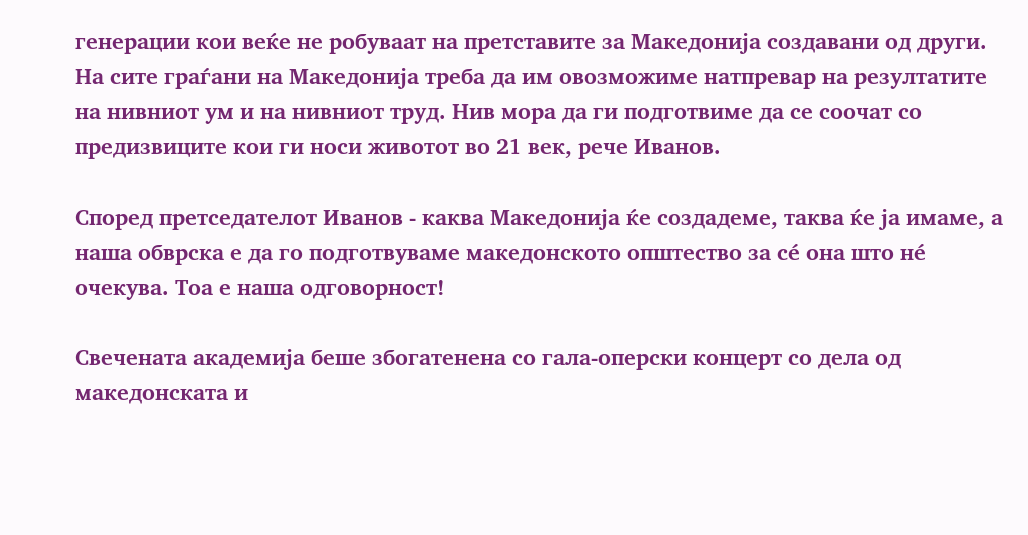генерации кои веќе не робуваат на претставите за Македонија создавани од други. На сите граѓани на Македонија треба да им овозможиме натпревар на резултатите на нивниот ум и на нивниот труд. Нив мора да ги подготвиме да се соочат со предизвиците кои ги носи животот во 21 век, рече Иванов.

Според претседателот Иванов - каква Македонија ќе создадеме, таква ќе ја имаме, а наша обврска е да го подготвуваме македонското општество за сé она што нé очекува. Тоа е наша одговорност!

Свечената академија беше збогатенена со гала-оперски концерт со дела од македонската и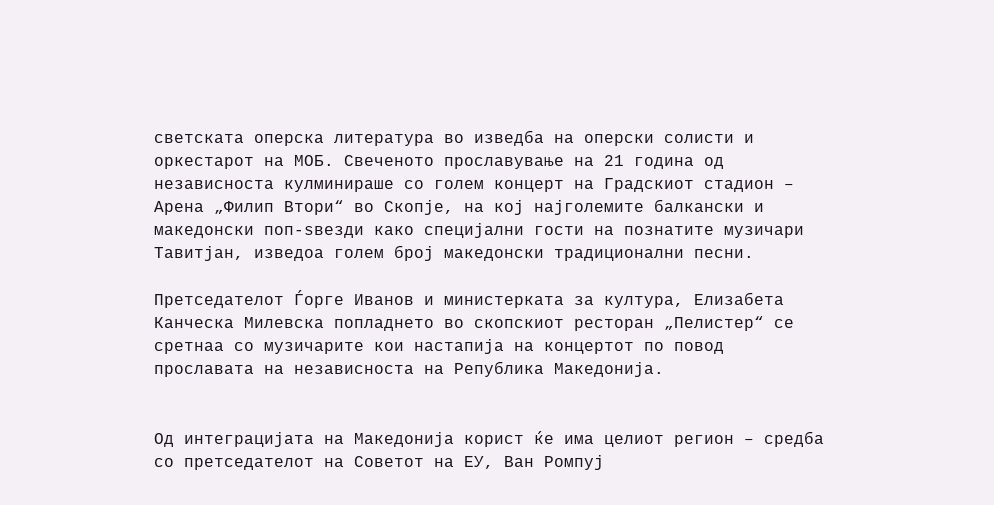светската оперска литература во изведба на оперски солисти и оркестарот на МОБ. Свеченото прославување на 21 година од независноста кулминираше со голем концерт на Градскиот стадион – Арена „Филип Втори“ во Скопје, на кој најголемите балкански и македонски поп-ѕвезди како специјални гости на познатите музичари Тавитјан, изведоа голем број македонски традиционални песни.

Претседателот Ѓорге Иванов и министерката за култура, Елизабета Канческа Милевска попладнето во скопскиот ресторан „Пелистер“ се сретнаа со музичарите кои настапија на концертот по повод прославата на независноста на Република Македонија.


Од интеграцијата на Македонија корист ќе има целиот регион – средба со претседателот на Советот на ЕУ, Ван Ромпуј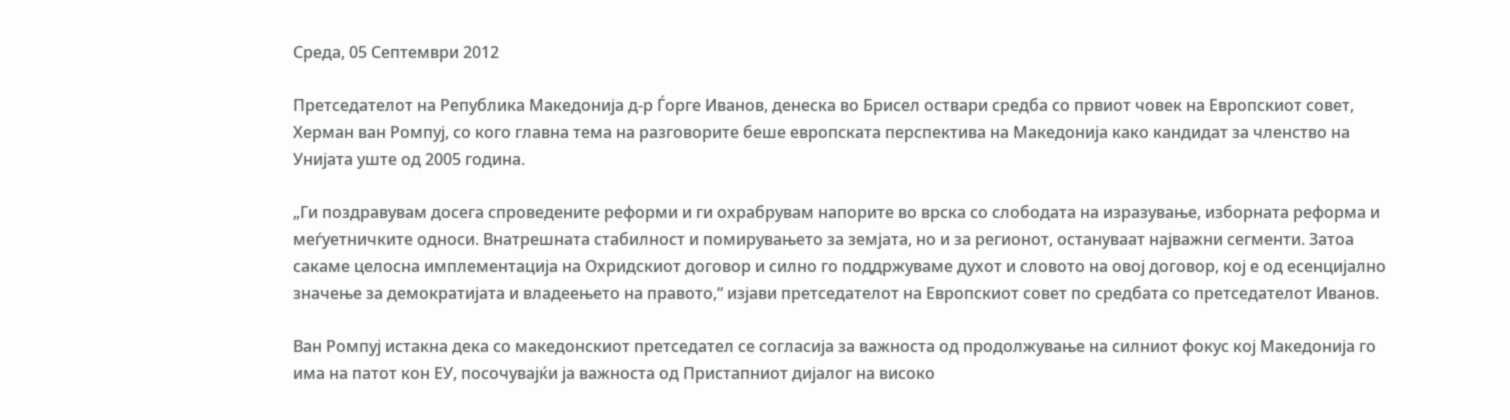Среда, 05 Септември 2012

Претседателот на Република Македонија д-р Ѓорге Иванов, денеска во Брисел оствари средба со првиот човек на Европскиот совет, Херман ван Ромпуј, со кого главна тема на разговорите беше европската перспектива на Македонија како кандидат за членство на Унијата уште од 2005 година.

„Ги поздравувам досега спроведените реформи и ги охрабрувам напорите во врска со слободата на изразување, изборната реформа и меѓуетничките односи. Внатрешната стабилност и помирувањето за земјата, но и за регионот, остануваат најважни сегменти. Затоа сакаме целосна имплементација на Охридскиот договор и силно го поддржуваме духот и словото на овој договор, кој е од есенцијално значење за демократијата и владеењето на правото,“ изјави претседателот на Европскиот совет по средбата со претседателот Иванов.

Ван Ромпуј истакна дека со македонскиот претседател се согласија за важноста од продолжување на силниот фокус кој Македонија го има на патот кон ЕУ, посочувајќи ја важноста од Пристапниот дијалог на високо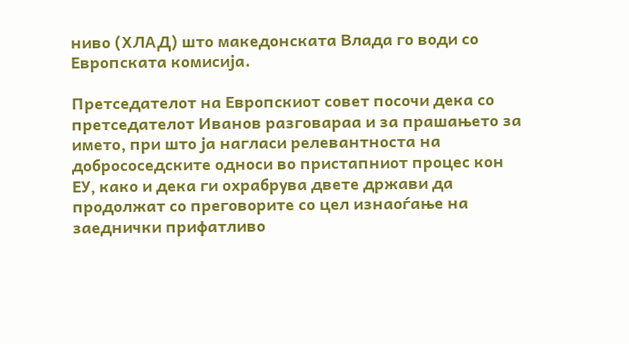ниво (ХЛАД) што македонската Влада го води со Европската комисија.

Претседателот на Европскиот совет посочи дека со претседателот Иванов разговараа и за прашањето за името, при што ја нагласи релевантноста на добрососедските односи во пристапниот процес кон ЕУ, како и дека ги охрабрува двете држави да продолжат со преговорите со цел изнаоѓање на заеднички прифатливо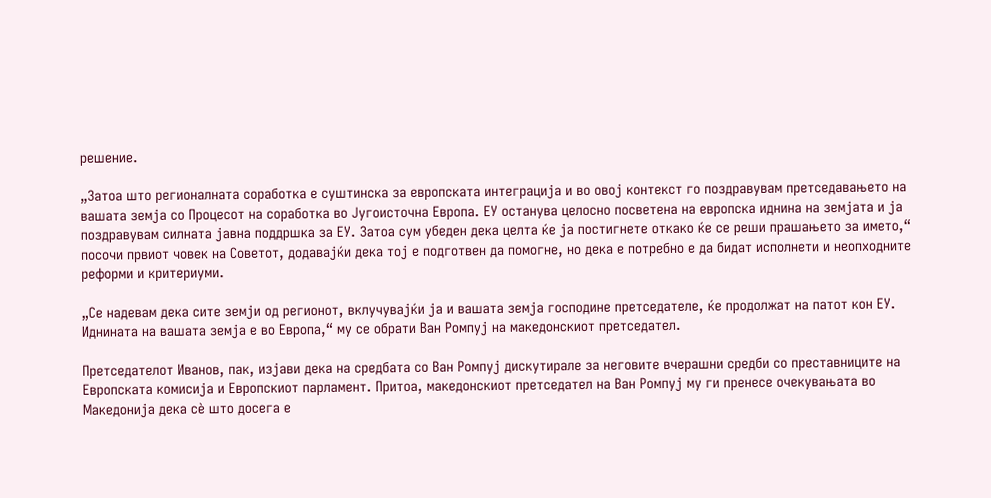решение.

„Затоа што регионалната соработка е суштинска за европската интеграција и во овој контекст го поздравувам претседавањето на вашата земја со Процесот на соработка во Југоисточна Европа. ЕУ останува целосно посветена на европска иднина на земјата и ја поздравувам силната јавна поддршка за ЕУ. Затоа сум убеден дека целта ќе ја постигнете откако ќе се реши прашањето за името,“ посочи првиот човек на Советот, додавајќи дека тој е подготвен да помогне, но дека е потребно е да бидат исполнети и неопходните реформи и критериуми.

„Се надевам дека сите земји од регионот, вклучувајќи ја и вашата земја господине претседателе, ќе продолжат на патот кон ЕУ. Иднината на вашата земја е во Европа,“ му се обрати Ван Ромпуј на македонскиот претседател.

Претседателот Иванов, пак, изјави дека на средбата со Ван Ромпуј дискутирале за неговите вчерашни средби со преставниците на Европската комисија и Европскиот парламент. Притоа, македонскиот претседател на Ван Ромпуј му ги пренесе очекувањата во Македонија дека сè што досега е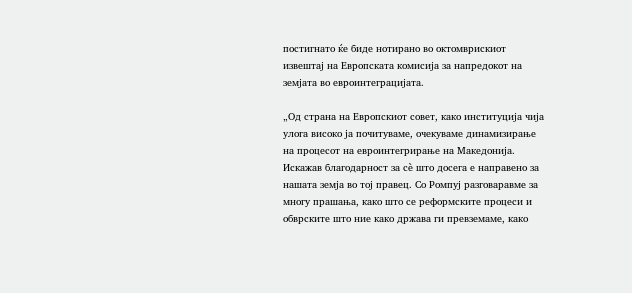постигнато ќе биде нотирано во октомврискиот извештај на Европската комисија за напредокот на земјата во евроинтеграцијата.

„Од страна на Европскиот совет, како институција чија улога високо ја почитуваме, очекуваме динамизирање на процесот на евроинтегрирање на Македонија. Искажав благодарност за сè што досега е направено за нашата земја во тој правец. Со Ромпуј разговаравме за многу прашања, како што се реформските процеси и обврските што ние како држава ги превземаме, како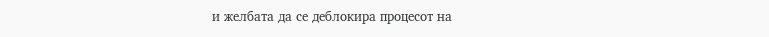и желбата да се деблокира процесот на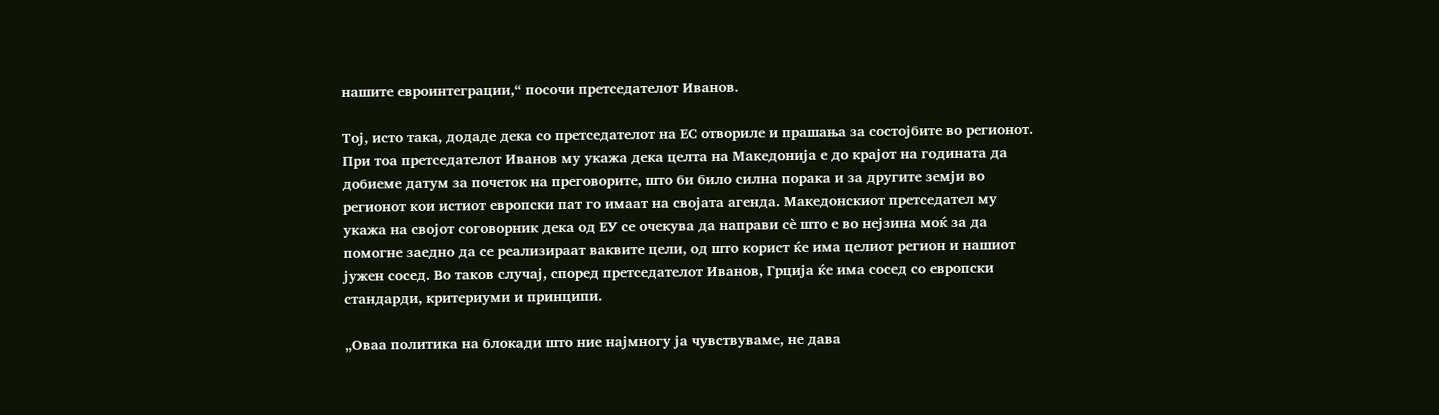нашите евроинтеграции,“ посочи претседателот Иванов.

Тој, исто така, додаде дека со претседателот на ЕС отвориле и прашања за состојбите во регионот. При тоа претседателот Иванов му укажа дека целта на Македонија е до крајот на годината да добиеме датум за почеток на преговорите, што би било силна порака и за другите земји во регионот кои истиот европски пат го имаат на својата агенда. Македонскиот претседател му укажа на својот соговорник дека од ЕУ се очекува да направи сè што е во нејзина моќ за да помогне заедно да се реализираат ваквите цели, од што корист ќе има целиот регион и нашиот јужен сосед. Во таков случај, според претседателот Иванов, Грција ќе има сосед со европски стандарди, критериуми и принципи.

„Оваа политика на блокади што ние најмногу ја чувствуваме, не дава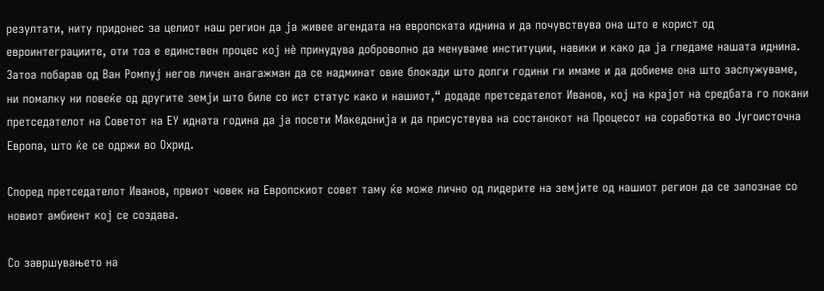резултати, ниту придонес за целиот наш регион да ја живее агендата на европската иднина и да почувствува она што е корист од евроинтеграциите, оти тоа е единствен процес кој нè принудува доброволно да менуваме институции, навики и како да ја гледаме нашата иднина. Затоа побарав од Ван Ромпуј негов личен анагажман да се надминат овие блокади што долги години ги имаме и да добиеме она што заслужуваме, ни помалку ни повеќе од другите земји што биле со ист статус како и нашиот,“ додаде претседателот Иванов, кој на крајот на средбата го покани претседателот на Советот на ЕУ идната година да ја посети Македонија и да присуствува на состанокот на Процесот на соработка во Југоисточна Европа, што ќе се одржи во Охрид.

Според претседателот Иванов, првиот човек на Европскиот совет таму ќе може лично од лидерите на земјите од нашиот регион да се запознае со новиот амбиент кој се создава.

Со завршувањето на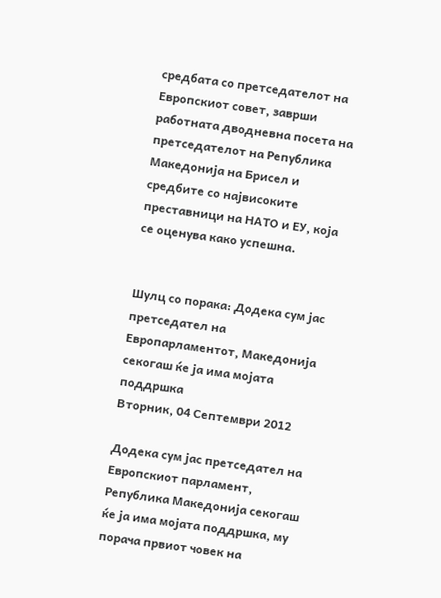средбата со претседателот на Европскиот совет, заврши работната дводневна посета на претседателот на Република Македонија на Брисел и средбите со највисоките преставници на НАТО и ЕУ, која се оценува како успешна.


Шулц со порака: Додека сум јас претседател на Европарламентот, Македонија секогаш ќе ја има мојата поддршка
Вторник, 04 Септември 2012

Додека сум јас претседател на Европскиот парламент, Република Македонија секогаш ќе ја има мојата поддршка, му порача првиот човек на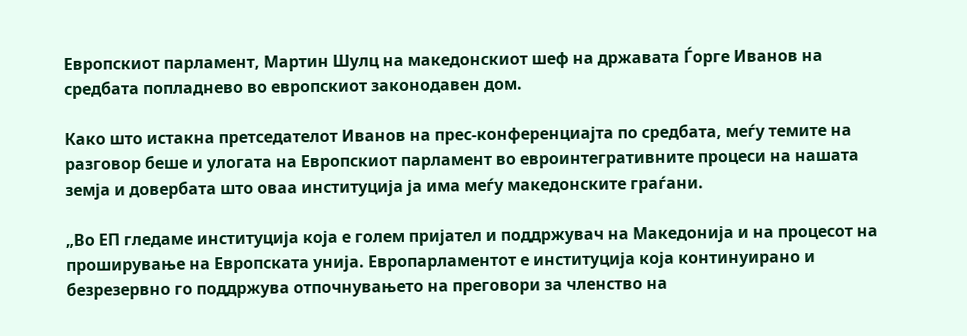Европскиот парламент, Мартин Шулц на македонскиот шеф на државата Ѓорге Иванов на средбата попладнево во европскиот законодавен дом.

Како што истакна претседателот Иванов на прес-конференциајта по средбата, меѓу темите на разговор беше и улогата на Европскиот парламент во евроинтегративните процеси на нашата земја и довербата што оваа институција ја има меѓу македонските граѓани.

„Во ЕП гледаме институција која е голем пријател и поддржувач на Македонија и на процесот на проширување на Европската унија. Европарламентот е институција која континуирано и безрезервно го поддржува отпочнувањето на преговори за членство на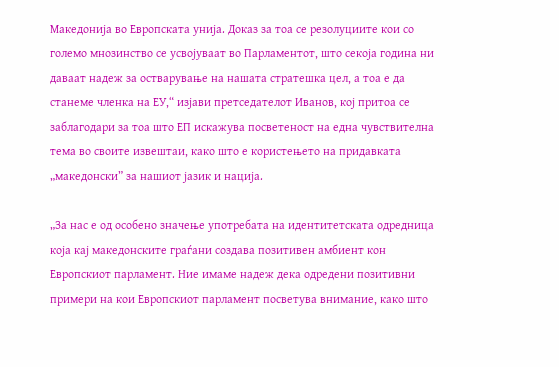Македонија во Европската унија. Доказ за тоа се резолуциите кои со големо мнозинство се усвојуваат во Парламентот, што секоја година ни даваат надеж за остварување на нашата стратешка цел, а тоа е да станеме членка на ЕУ,“ изјави претседателот Иванов, кој притоа се заблагодари за тоа што ЕП искажува посветеност на една чувствителна тема во своите извештаи, како што е користењето на придавката „македонски” за нашиот јазик и нација.

„За нас е од особено значење употребата на идентитетската одредница која кај македонските граѓани создава позитивен амбиент кон Европскиот парламент. Ние имаме надеж дека одредени позитивни примери на кои Европскиот парламент посветува внимание, како што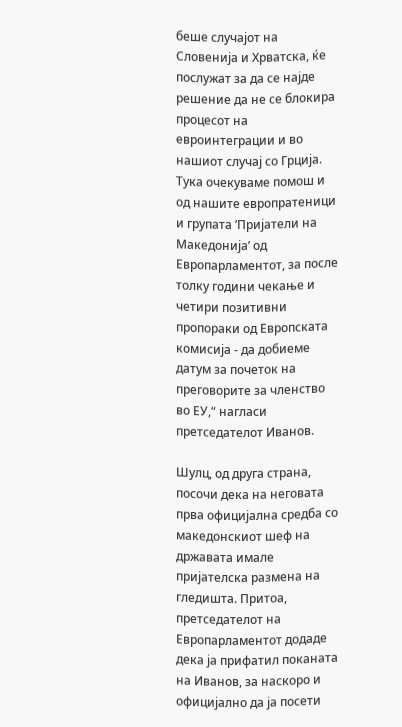беше случајот на Словенија и Хрватска, ќе послужат за да се најде решение да не се блокира процесот на евроинтеграции и во нашиот случај со Грција. Тука очекуваме помош и од нашите европратеници и групата ’Пријатели на Македонија’ од Европарламентот, за после толку години чекање и четири позитивни пропораки од Европската комисија - да добиеме датум за почеток на преговорите за членство во ЕУ,“ нагласи претседателот Иванов.

Шулц, од друга страна, посочи дека на неговата прва официјална средба со македонскиот шеф на државата имале пријателска размена на гледишта. Притоа, претседателот на Европарламентот додаде дека ја прифатил поканата на Иванов, за наскоро и официјално да ја посети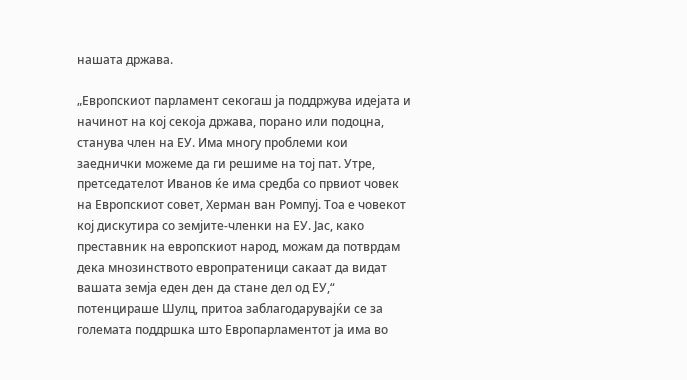нашата држава.

„Европскиот парламент секогаш ја поддржува идејата и начинот на кој секоја држава, порано или подоцна, станува член на ЕУ. Има многу проблеми кои заеднички можеме да ги решиме на тој пат. Утре, претседателот Иванов ќе има средба со првиот човек на Европскиот совет, Херман ван Ромпуј. Тоа е човекот кој дискутира со земјите-членки на ЕУ. Јас, како преставник на европскиот народ, можам да потврдам дека мнозинството европратеници сакаат да видат вашата земја еден ден да стане дел од ЕУ,“ потенцираше Шулц, притоа заблагодарувајќи се за големата поддршка што Европарламентот ја има во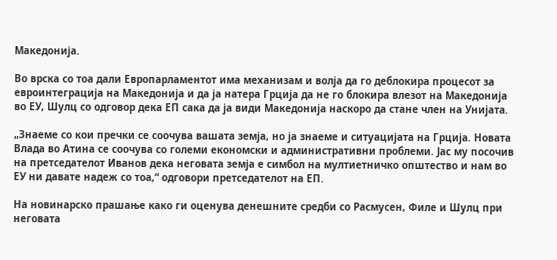Македонија.

Во врска со тоа дали Европарламентот има механизам и волја да го деблокира процесот за евроинтеграција на Македонија и да ја натера Грција да не го блокира влезот на Македонија во ЕУ, Шулц со одговор дека ЕП сака да ја види Македонија наскоро да стане член на Унијата.

„Знаеме со кои пречки се соочува вашата земја, но ја знаеме и ситуацијата на Грција. Новата Влада во Атина се соочува со големи економски и административни проблеми. Јас му посочив на претседателот Иванов дека неговата земја е симбол на мултиетничко општество и нам во ЕУ ни давате надеж со тоа,“ одговори претседателот на ЕП.

На новинарско прашање како ги оценува денешните средби со Расмусен, Филе и Шулц при неговата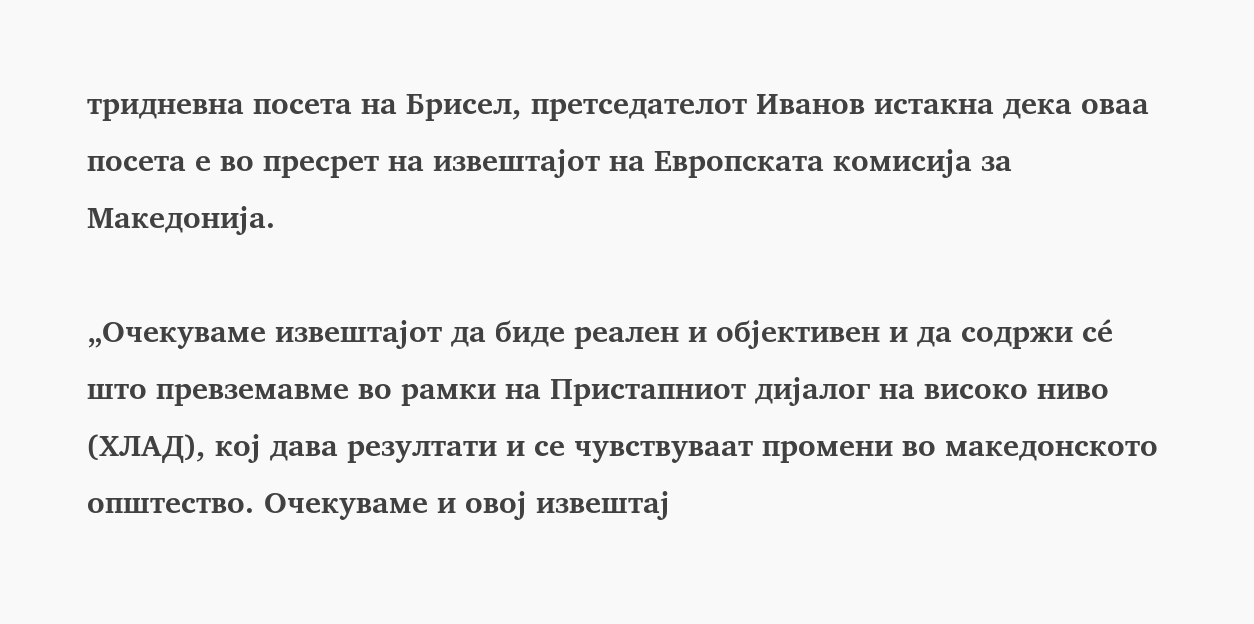тридневна посета на Брисел, претседателот Иванов истакна дека оваа посета е во пресрет на извештајот на Европската комисија за Македонија.

„Очекуваме извештајот да биде реален и објективен и да содржи сé што превземавме во рамки на Пристапниот дијалог на високо ниво (ХЛАД), кој дава резултати и се чувствуваат промени во македонското општество. Очекуваме и овој извештај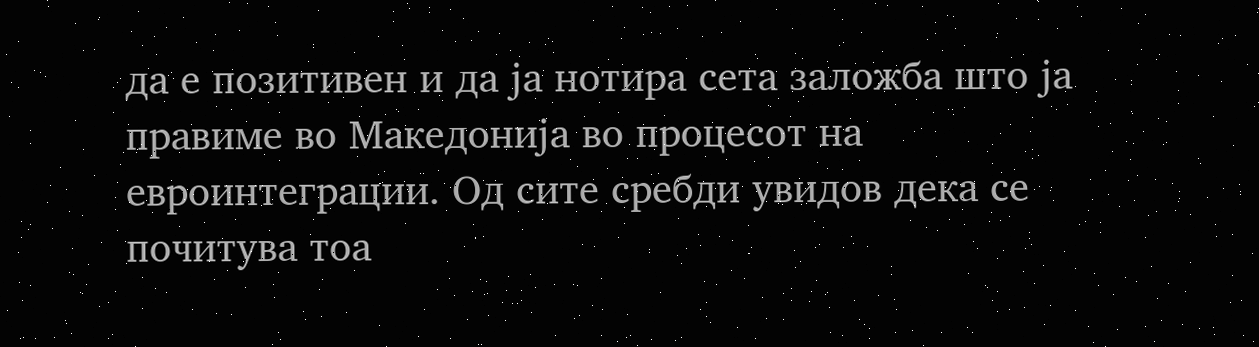да е позитивен и да ја нотира сета заложба што ја правиме во Македонија во процесот на евроинтеграции. Од сите сребди увидов дека се почитува тоа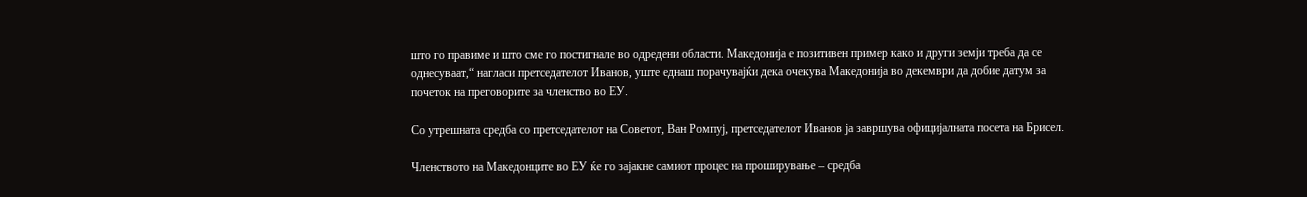што го правиме и што сме го постигнале во одредени области. Македонија е позитивен пример како и други земји треба да се однесуваат,“ нагласи претседателот Иванов, уште еднаш порачувајќи дека очекува Македонија во декември да добие датум за почеток на преговорите за членство во ЕУ.

Со утрешната средба со претседателот на Советот, Ван Ромпуј, претседателот Иванов ја завршува официјалната посета на Брисел.

Членството на Македонците во ЕУ ќе го зајакне самиот процес на проширување – средба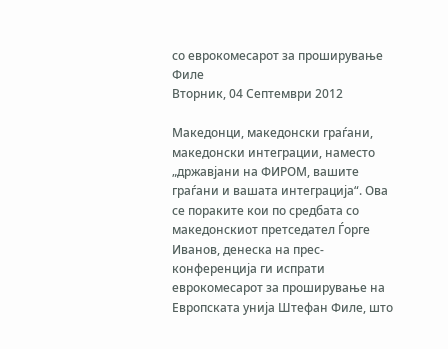со еврокомесарот за проширување Филе
Вторник, 04 Септември 2012

Македонци, македонски граѓани, македонски интеграции, наместо „државјани на ФИРОМ, вашите граѓани и вашата интеграција“. Ова се пораките кои по средбата со македонскиот претседател Ѓорге Иванов, денеска на прес-конференција ги испрати еврокомесарот за проширување на Европската унија Штефан Филе, што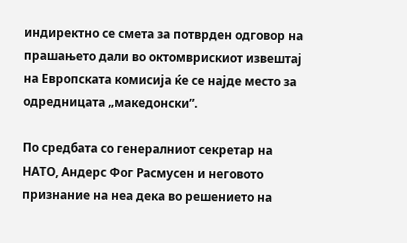индиректно се смета за потврден одговор на прашањето дали во октомврискиот извештај на Европската комисија ќе се најде место за одредницата „македонски”.

По средбата со генералниот секретар на НАТО, Андерс Фог Расмусен и неговото признание на неа дека во решението на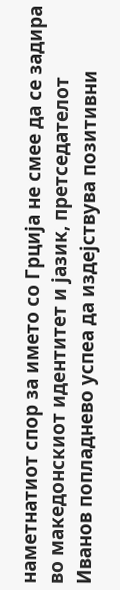наметнатиот спор за името со Грција не смее да се задира во македонскиот идентитет и јазик, претседателот Иванов попладнево успеа да издејствува позитивни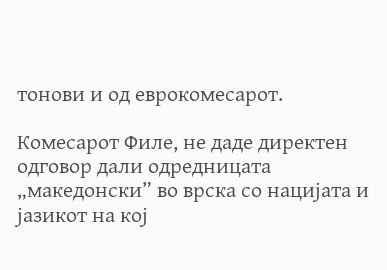тонови и од еврокомесарот.

Комесарот Филе, не даде директен одговор дали одредницата „македонски” во врска со нацијата и јазикот на кој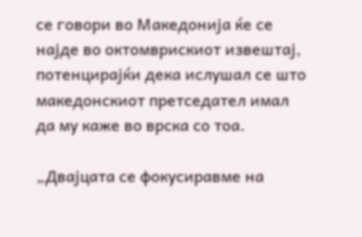се говори во Македонија ќе се најде во октомврискиот извештај, потенцирајќи дека ислушал се што македонскиот претседател имал да му каже во врска со тоа.

„Двајцата се фокусиравме на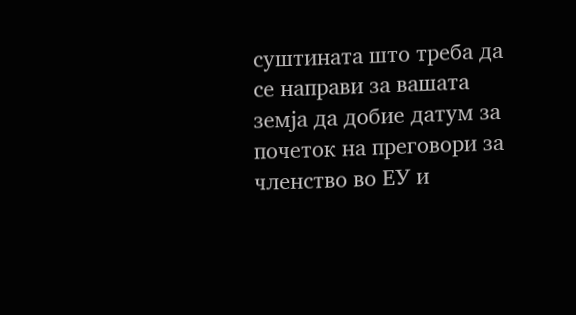суштината што треба да се направи за вашата земја да добие датум за почеток на преговори за членство во ЕУ и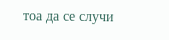тоа да се случи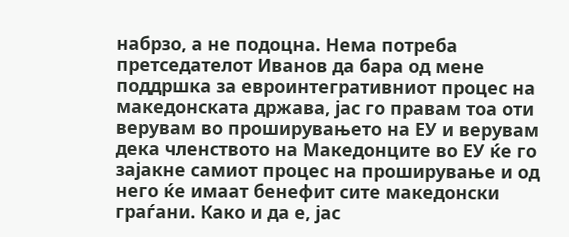набрзо, а не подоцна. Нема потреба претседателот Иванов да бара од мене поддршка за евроинтегративниот процес на македонската држава, јас го правам тоа оти верувам во проширувањето на ЕУ и верувам дека членството на Македонците во ЕУ ќе го зајакне самиот процес на проширување и од него ќе имаат бенефит сите македонски граѓани. Како и да е, јас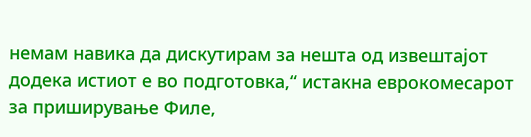немам навика да дискутирам за нешта од извештајот додека истиот е во подготовка,“ истакна еврокомесарот за приширување Филе,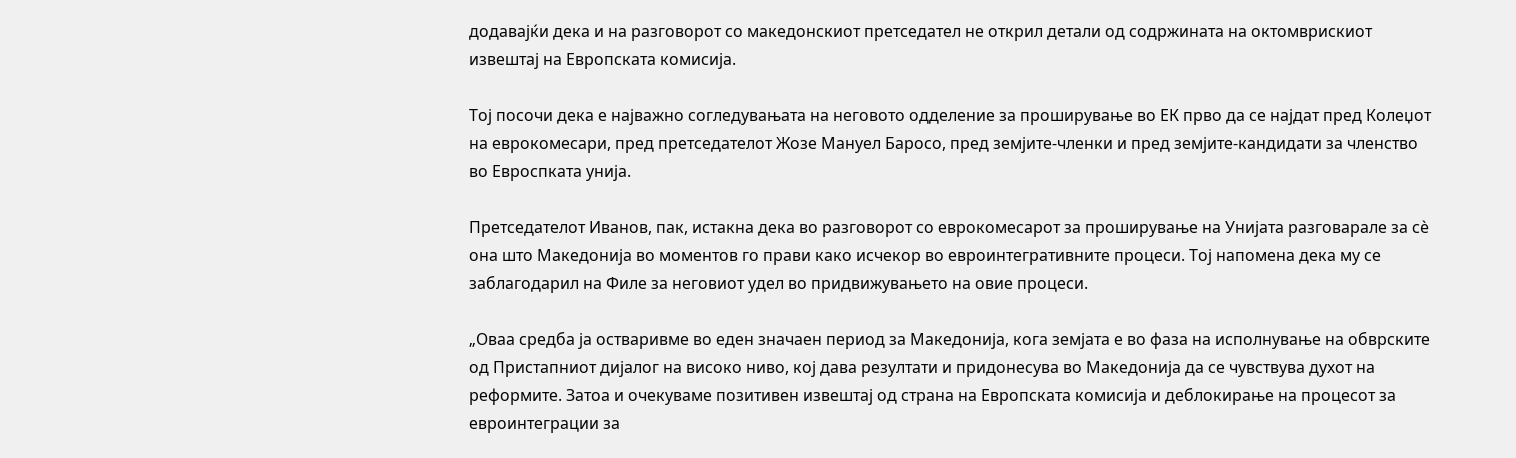додавајќи дека и на разговорот со македонскиот претседател не открил детали од содржината на октомврискиот извештај на Европската комисија.

Тој посочи дека е најважно согледувањата на неговото одделение за проширување во ЕК прво да се најдат пред Колеџот на еврокомесари, пред претседателот Жозе Мануел Баросо, пред земјите-членки и пред земјите-кандидати за членство во Евроспката унија.

Претседателот Иванов, пак, истакна дека во разговорот со еврокомесарот за проширување на Унијата разговарале за сè она што Македонија во моментов го прави како исчекор во евроинтегративните процеси. Тој напомена дека му се заблагодарил на Филе за неговиот удел во придвижувањето на овие процеси.

„Оваа средба ја остваривме во еден значаен период за Македонија, кога земјата е во фаза на исполнување на обврските од Пристапниот дијалог на високо ниво, кој дава резултати и придонесува во Македонија да се чувствува духот на реформите. Затоа и очекуваме позитивен извештај од страна на Европската комисија и деблокирање на процесот за евроинтеграции за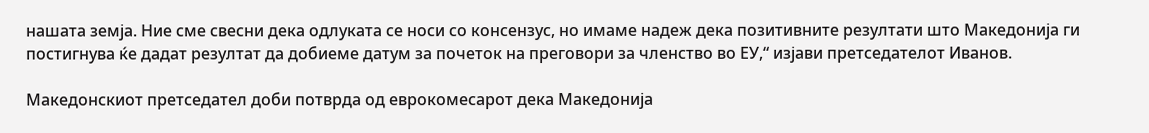нашата земја. Ние сме свесни дека одлуката се носи со консензус, но имаме надеж дека позитивните резултати што Македонија ги постигнува ќе дадат резултат да добиеме датум за почеток на преговори за членство во ЕУ,“ изјави претседателот Иванов.

Македонскиот претседател доби потврда од еврокомесарот дека Македонија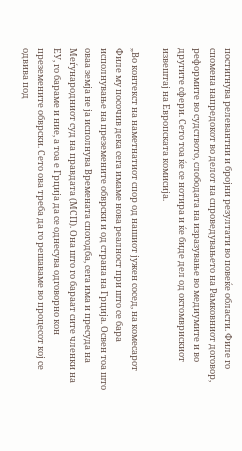постигнува релевантни и бројни резултати во повеќе области. Филе го спомена напредокот во делот на спроведувањето на Рамковниот договор, реформите во судството, слободата на изразување во медиумите и во другите сфери. Сето тоа ќе се нотира и ќе биде дел од октомврискиот извештај на Европската комисија.

„Во контекст на наметнатиот спор од нашиот јужен сосед, на комесарот Филе му посочив дека сега имаме нова реалност при што се бара исполнување на преземените обврски и од страна на Грција. Освен тоа што оваа земја не ја исполнува Времената спогодба, сега има и пресуда на Меѓународниот суд на правдата (МСП). Она што го бараат сите членки на ЕУ, го бараме и ние, а тоа е Грција да се однесува одговорно кон преземените обврски. Сето ова треба да го решаваме во процесот кој се одвива под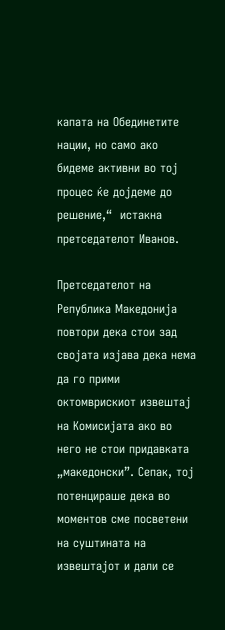капата на Обединетите нации, но само ако бидеме активни во тој процес ќе дојдеме до решение,“  истакна претседателот Иванов.

Претседателот на Република Македонија повтори дека стои зад својата изјава дека нема да го прими октомврискиот извештај на Комисијата ако во него не стои придавката „македонски”. Сепак, тој потенцираше дека во моментов сме посветени на суштината на извештајот и дали се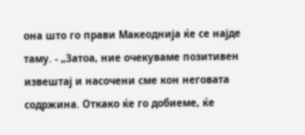она што го прави Макеоднија ќе се најде таму. - „Затоа, ние очекуваме позитивен извештај и насочени сме кон неговата содржина. Откако ќе го добиеме, ќе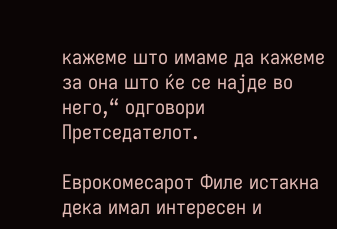кажеме што имаме да кажеме за она што ќе се најде во него,“ одговори Претседателот.

Еврокомесарот Филе истакна дека имал интересен и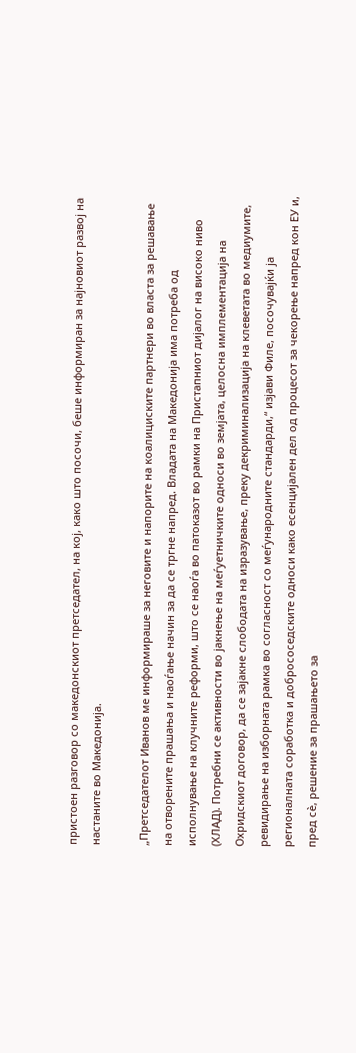пристоен разговор со македонскиот претседател, на кој, како што посочи, беше информиран за најновиот развој на настаните во Македонија.

„Претседателот Иванов ме информираше за неговите и напорите на коалициските партнери во власта за решавање на отворените прашања и наоѓање начин за да се тргне напред. Владата на Македонија има потреба од исполнување на клучните реформи, што се наоѓа во патоказот во рамки на Пристапниот дијалог на високо ниво (ХЛАД). Потребни се активности во јакнење на меѓуетничките односи во земјата, целосна имплементација на Охридскиот договор, да се зајакне слободата на изразување, преку декриминализација на клеветата во медиумите, ревидирање на изборната рамка во согласност со меѓународните стандарди,“ изјави Филе, посочувајќи ја регионалната соработка и добрососедските односи како есенцијален дел од процесот за чекорење напред кон ЕУ и, пред сè, решение за прашањето за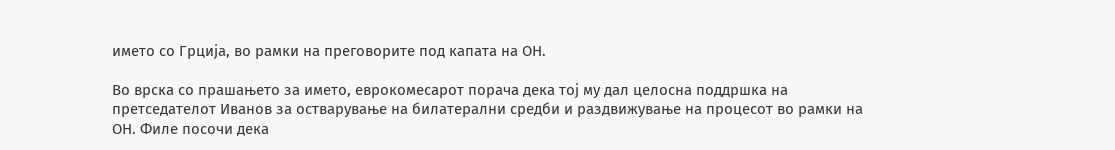името со Грција, во рамки на преговорите под капата на ОН.

Во врска со прашањето за името, еврокомесарот порача дека тој му дал целосна поддршка на претседателот Иванов за остварување на билатерални средби и раздвижување на процесот во рамки на ОН. Филе посочи дека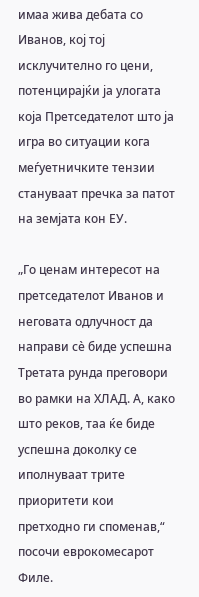имаа жива дебата со Иванов, кој тој исклучително го цени, потенцирајќи ја улогата која Претседателот што ја игра во ситуации кога меѓуетничките тензии стануваат пречка за патот на земјата кон ЕУ.

„Го ценам интересот на претседателот Иванов и неговата одлучност да направи сè биде успешна Третата рунда преговори во рамки на ХЛАД. А, како што реков, таа ќе биде успешна доколку се иполнуваат трите приоритети кои претходно ги споменав,“ посочи еврокомесарот Филе.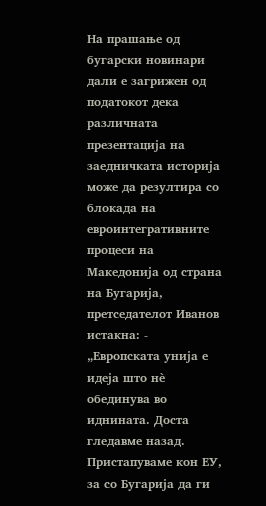На прашање од бугарски новинари дали е загрижен од податокот дека различната презентација на заедничката историја може да резултира со блокада на евроинтегративните процеси на Македонија од страна на Бугарија, претседателот Иванов истакна: - „Европската унија е идеја што нè обединува во иднината. Доста гледавме назад. Пристапуваме кон ЕУ, за со Бугарија да ги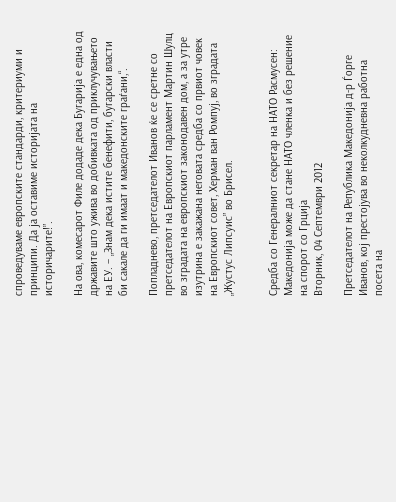спроведуваме европските стандарди, критериуми и принципи. Да ја оставиме историјата на историчарите!”.

На ова, комесарот Филе додаде дека Бугарија е една од државите што ужива во добивката од приклучувањето на ЕУ. – „Знам дека истите бенефити, бугарски власти би сакале да ги имаат и македонските граѓани,“.

Попладнево, претседателот Иванов ќе се сретне со претседателот на Европскиот парламент Мартин Шулц во зградата на европскиот законодавен дом, а за утре изутрина е закажана неговата средба со првиот човек на Европскиот совет, Херман ван Ромпуј, во зградата „Жустус Липсуис” во Брисел.


Средба со Генералниот секретар на НАТО Расмусен: Македонија може да стане НАТО членка и без решение на спорот со Грција
Вторник, 04 Септември 2012

Претседателот на Република Македонија д-р Ѓорге Иванов, кој престојува во неколкудневна работна посета на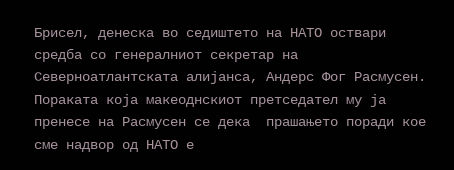Брисел, денеска во седиштето на НАТО оствари средба со генералниот секретар на Северноатлантската алијанса, Андерс Фог Расмусен. Пораката која макеоднскиот претседател му ја пренесе на Расмусен се дека  прашањето поради кое сме надвор од НАТО е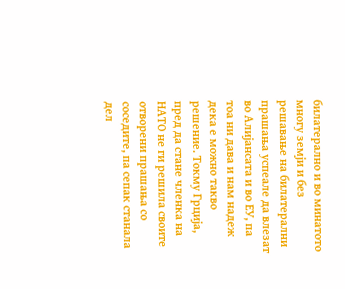билатерално и во минатото многу земји и без решавање на билатерални прашања успеале да влезат во Алијансата и во ЕУ, па тоа ни дава и нам надеж дека е можно такво решение. Токму Грција, пред да стане членка на НАТO не ги решила своите отворени прашања со соседите, па сепак станала дел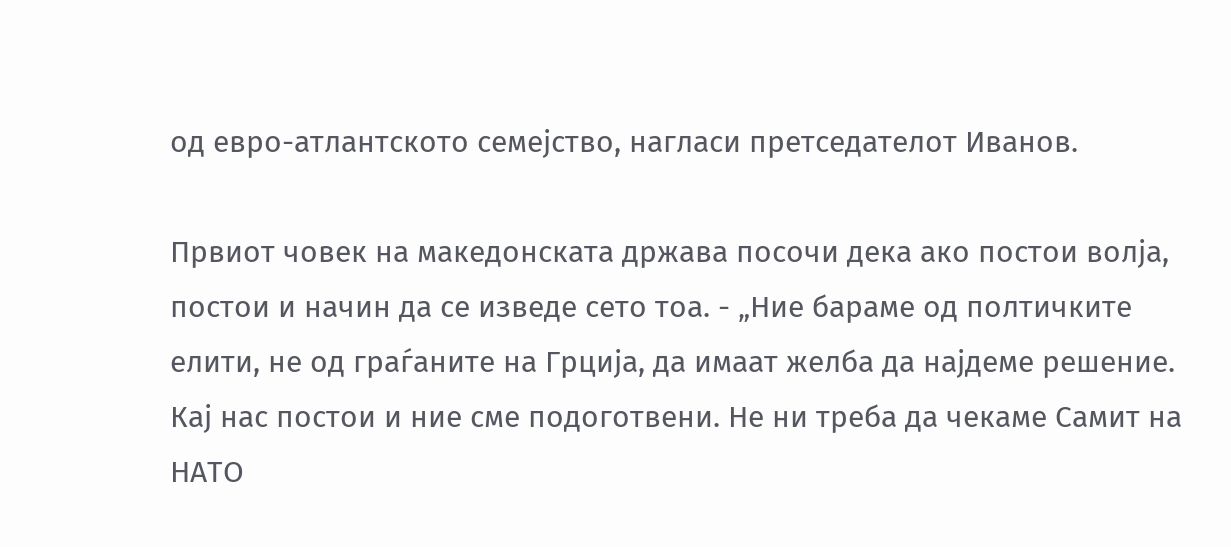од евро-атлантското семејство, нагласи претседателот Иванов.

Првиот човек на македонската држава посочи дека ако постои волја, постои и начин да се изведе сето тоа. - „Ние бараме од полтичките елити, не од граѓаните на Грција, да имаат желба да најдеме решение. Кај нас постои и ние сме подоготвени. Не ни треба да чекаме Самит на НАТО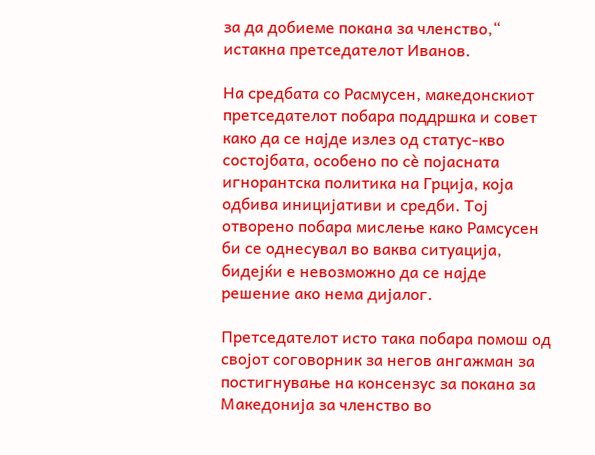за да добиеме покана за членство,“ истакна претседателот Иванов.

На средбата со Расмусен, македонскиот претседателот побара поддршка и совет како да се најде излез од статус-кво состојбата, особено по сè појасната игнорантска политика на Грција, која одбива иницијативи и средби. Тој отворено побара мислење како Рамсусен би се однесувал во ваква ситуација, бидејќи е невозможно да се најде решение ако нема дијалог.

Претседателот исто така побара помош од својот соговорник за негов ангажман за постигнување на консензус за покана за Македонија за членство во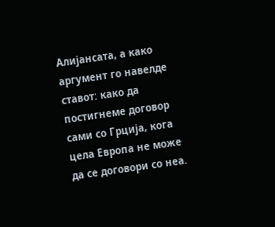Алијансата, а како аргумент го навелде ставот: како да постигнеме договор сами со Грција, кога цела Европа не може да се договори со неа.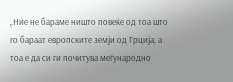„Ние не бараме ништо повеќе од тоа што го бараат европските земји од Грција, а тоа е да си ги почитува меѓународно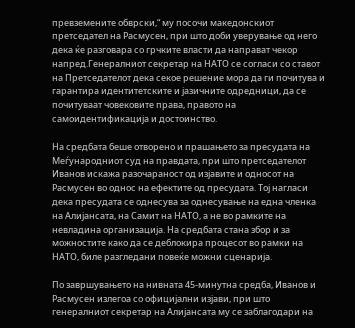превземените обврски,“ му посочи македонскиот претседател на Расмусен, при што доби уверување од него дека ќе разговара со грчките власти да направат чекор напред.Генералниот секретар на НАТО се согласи со ставот на Претседателот дека секое решение мора да ги почитува и гарантира идентитетските и јазичните одредници, да се почитуваат човековите права, правото на самоидентификација и достоинство.

На средбата беше отворено и прашањето за пресудата на Меѓународниот суд на правдата, при што претседателот Иванов искажа разочараност од изјавите и односот на Расмусен во однос на ефектите од пресудата. Тој нагласи дека пресудата се однесува за однесување на една членка на Алијансата, на Самит на НАТО, а не во рамките на невладина организација. На средбата стана збор и за можностите како да се деблокира процесот во рамки на НАТО, биле разгледани повеќе можни сценарија.

По завршувањето на нивната 45-минутна средба, Иванов и Расмусен излегоа со официјални изјави, при што генералниот секретар на Алијансата му се заблагодари на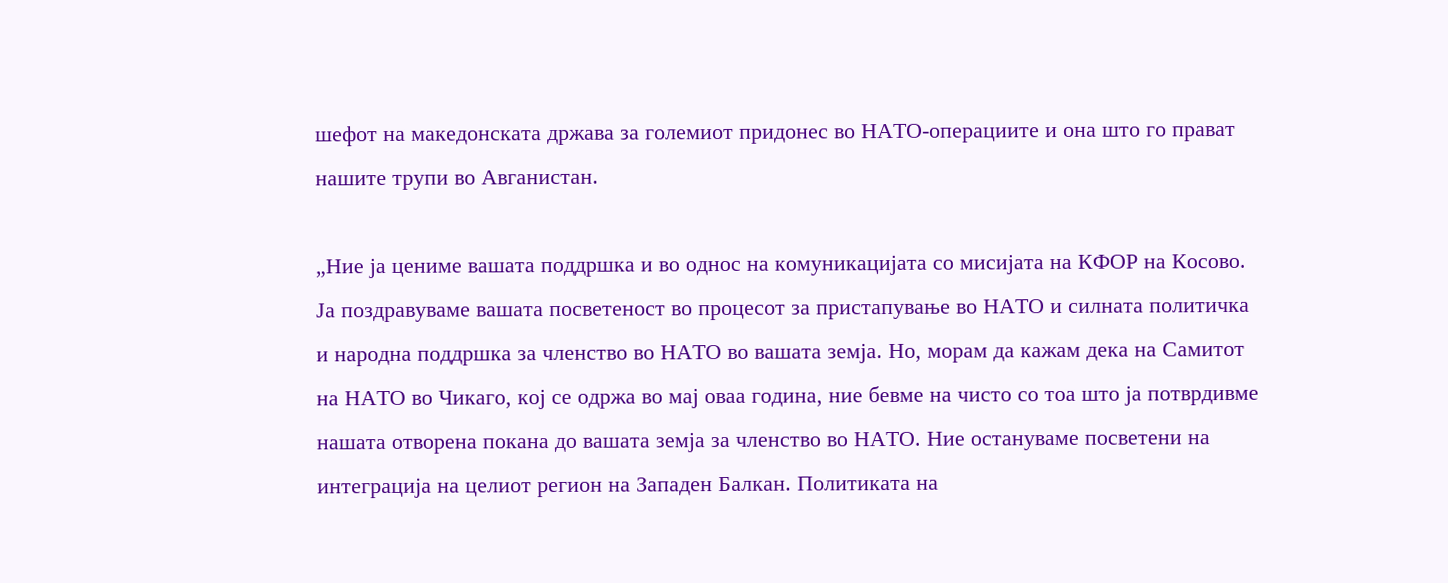шефот на македонската држава за големиот придонес во НАТО-операциите и она што го прават нашите трупи во Авганистан.

„Ние ја цениме вашата поддршка и во однос на комуникацијата со мисијата на КФОР на Косово. Ја поздравуваме вашата посветеност во процесот за пристапување во НАТО и силната политичка и народна поддршка за членство во НАТО во вашата земја. Но, морам да кажам дека на Самитот на НАТО во Чикаго, кој се одржа во мај оваа година, ние бевме на чисто со тоа што ја потврдивме нашата отворена покана до вашата земја за членство во НАТО. Ние остануваме посветени на интеграција на целиот регион на Западен Балкан. Политиката на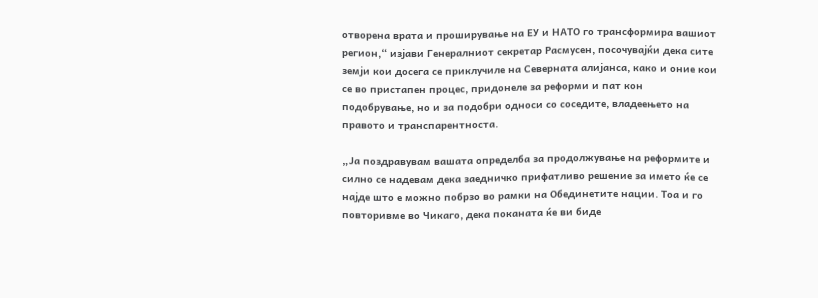отворена врата и проширување на ЕУ и НАТО го трансформира вашиот регион,“ изјави Генералниот секретар Расмусен, посочувајќи дека сите земји кои досега се приклучиле на Северната алијанса, како и оние кои се во пристапен процес, придонеле за реформи и пат кон подобрување, но и за подобри односи со соседите, владеењето на правото и транспарентноста.

„Ја поздравувам вашата определба за продолжување на реформите и силно се надевам дека заедничко прифатливо решение за името ќе се најде што е можно побрзо во рамки на Обединетите нации. Тоа и го повторивме во Чикаго, дека поканата ќе ви биде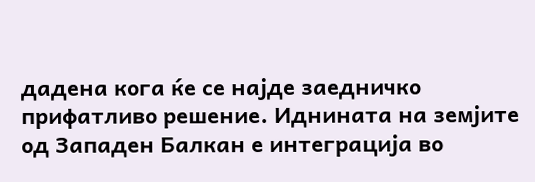дадена кога ќе се најде заедничко прифатливо решение. Иднината на земјите од Западен Балкан е интеграција во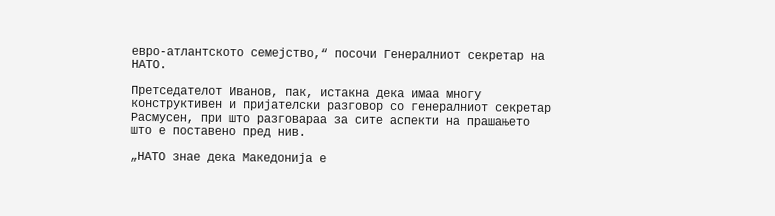евро-атлантското семејство,“ посочи Генералниот секретар на НАТО.

Претседателот Иванов, пак, истакна дека имаа многу конструктивен и пријателски разговор со генералниот секретар Расмусен, при што разговараа за сите аспекти на прашањето што е поставено пред нив.

„НАТО знае дека Македонија е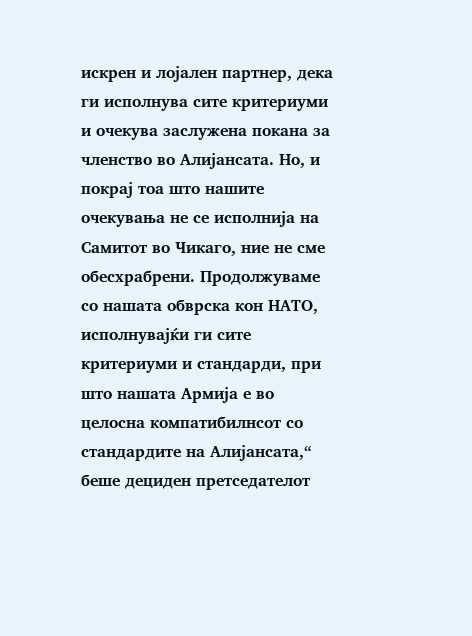искрен и лојален партнер, дека ги исполнува сите критериуми и очекува заслужена покана за членство во Алијансата. Но, и покрај тоа што нашите очекувања не се исполнија на Самитот во Чикаго, ние не сме обесхрабрени. Продолжуваме со нашата обврска кон НАТО, исполнувајќи ги сите критериуми и стандарди, при што нашата Армија е во целосна компатибилнсот со стандардите на Алијансата,“ беше дециден претседателот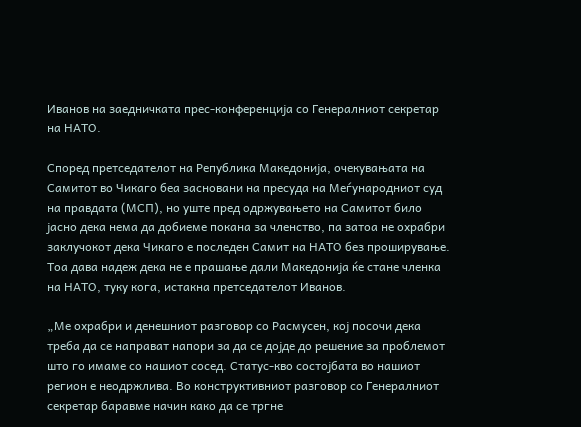Иванов на заедничката прес-конференција со Генералниот секретар на НАТО.

Според претседателот на Република Македонија, очекувањата на Самитот во Чикаго беа засновани на пресуда на Меѓународниот суд на правдата (МСП), но уште пред одржувањето на Самитот било јасно дека нема да добиеме покана за членство, па затоа не охрабри заклучокот дека Чикаго е последен Самит на НАТО без проширување. Тоа дава надеж дека не е прашање дали Македонија ќе стане членка на НАТО, туку кога, истакна претседателот Иванов.

„Ме охрабри и денешниот разговор со Расмусен, кој посочи дека треба да се направат напори за да се дојде до решение за проблемот што го имаме со нашиот сосед. Статус-кво состојбата во нашиот регион е неодржлива. Во конструктивниот разговор со Генералниот секретар баравме начин како да се тргне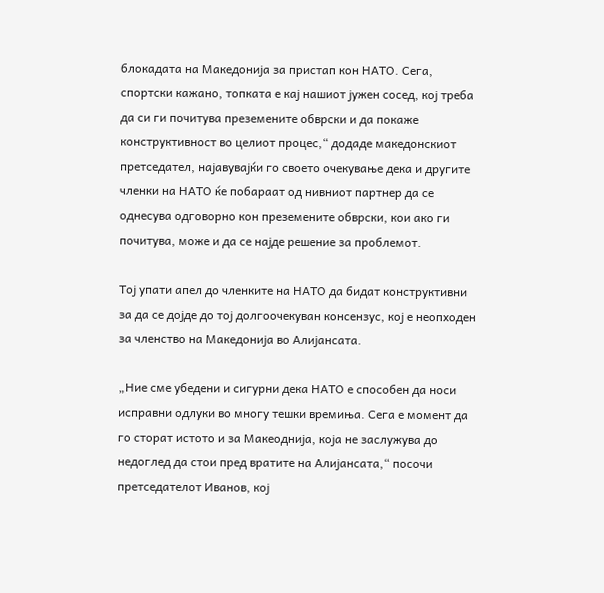блокадата на Македонија за пристап кон НАТО. Сега, спортски кажано, топката е кај нашиот јужен сосед, кој треба да си ги почитува преземените обврски и да покаже конструктивност во целиот процес,“ додаде македонскиот претседател, најавувајќи го своето очекување дека и другите членки на НАТО ќе побараат од нивниот партнер да се однесува одговорно кон преземените обврски, кои ако ги почитува, може и да се најде решение за проблемот.

Тој упати апел до членките на НАТО да бидат конструктивни за да се дојде до тој долгоочекуван консензус, кој е неопходен за членство на Македонија во Алијансата.

„Ние сме убедени и сигурни дека НАТО е способен да носи исправни одлуки во многу тешки времиња. Сега е момент да го сторат истото и за Макеоднија, која не заслужува до недоглед да стои пред вратите на Алијансата,“ посочи претседателот Иванов, кој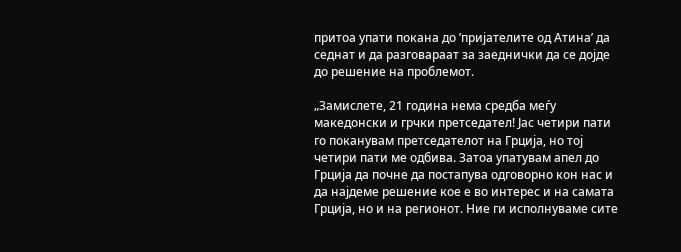притоа упати покана до ’пријателите од Атина’ да седнат и да разговараат за заеднички да се дојде до решение на проблемот.

„Замислете, 21 година нема средба меѓу македонски и грчки претседател! Јас четири пати го поканувам претседателот на Грција, но тој четири пати ме одбива. Затоа упатувам апел до Грција да почне да постапува одговорно кон нас и да најдеме решение кое е во интерес и на самата Грција, но и на регионот. Ние ги исполнуваме сите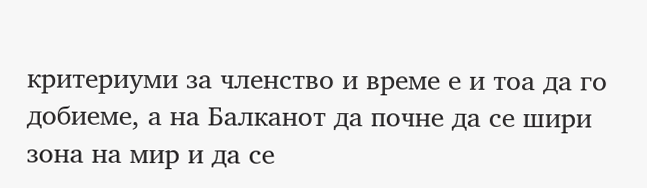критериуми за членство и време е и тоа да го добиеме, а на Балканот да почне да се шири зона на мир и да се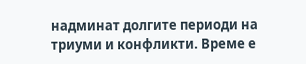надминат долгите периоди на триуми и конфликти. Време е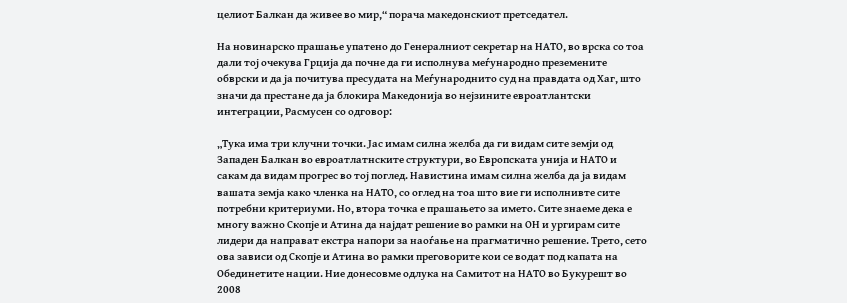целиот Балкан да живее во мир,“ порача македонскиот претседател.

На новинарско прашање упатено до Генералниот секретар на НАТО, во врска со тоа дали тој очекува Грција да почне да ги исполнува меѓународно преземените обврски и да ја почитува пресудата на Меѓународнито суд на правдата од Хаг, што значи да престане да ја блокира Македонија во нејзините евроатлантски интеграции, Расмусен со одговор:

„Тука има три клучни точки. Јас имам силна желба да ги видам сите земји од Западен Балкан во евроатлатнските структури, во Европската унија и НАТО и сакам да видам прогрес во тој поглед. Навистина имам силна желба да ја видам вашата земја како членка на НАТО, со оглед на тоа што вие ги исполнивте сите потребни критериуми. Но, втора точка е прашањето за името. Сите знаеме дека е многу важно Скопје и Атина да најдат решение во рамки на ОН и ургирам сите лидери да направат екстра напори за наоѓање на прагматично решение. Трето, сето ова зависи од Скопје и Атина во рамки преговорите кои се водат под капата на Обединетите нации. Ние донесовме одлука на Самитот на НАТО во Букурешт во 2008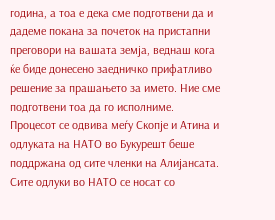година, а тоа е дека сме подготвени да и дадеме покана за почеток на пристапни преговори на вашата земја, веднаш кога ќе биде донесено заедничко прифатливо решение за прашањето за името. Ние сме подготвени тоа да го исполниме. Процесот се одвива меѓу Скопје и Атина и одлуката на НАТО во Букурешт беше поддржана од сите членки на Алијансата. Сите одлуки во НАТО се носат со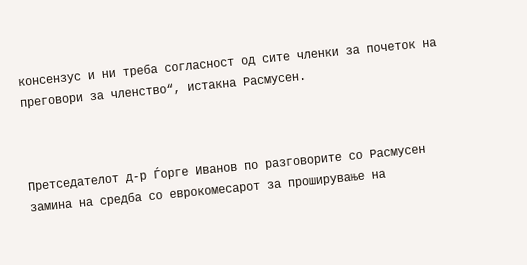консензус и ни треба согласност од сите членки за почеток на преговори за членство“, истакна Расмусен.



Претседателот д-р Ѓорге Иванов по разговорите со Расмусен замина на средба со еврокомесарот за проширување на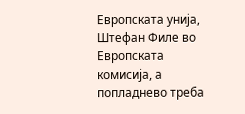Европската унија, Штефан Филе во Европската комисија, а попладнево треба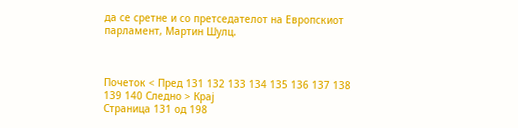да се сретне и со претседателот на Европскиот парламент, Мартин Шулц.



Почеток < Пред 131 132 133 134 135 136 137 138 139 140 Следно > Крај
Страница 131 од 198